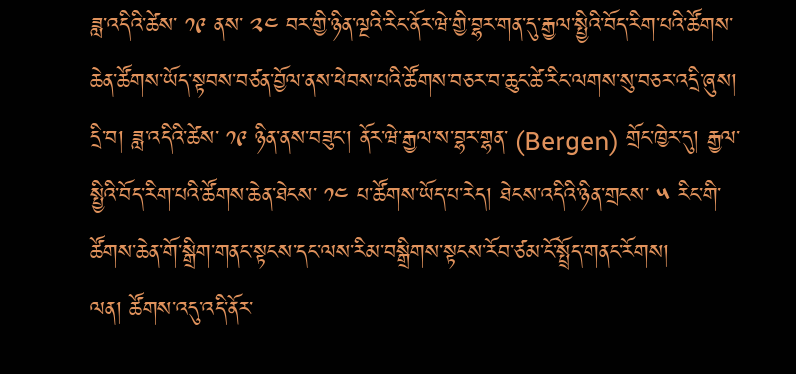ཟླ་འདིའི་ཚེས་ ༡༩ ནས་ ༢༤ བར་གྱི་ཉིན་ལྔའི་རིང་ནོར་ཝེ་གྱི་བྷར་གན་དུ་རྒྱལ་སྤྱིའི་བོད་རིག་པའི་ཚོགས་ཆེན་ཚོགས་ཡོད་སྟབས་བཙན་བྱོལ་ནས་ཕེབས་པའི་ཚོགས་བཅར་བ་ཆུང་ཚེ་རིང་ལགས་སུ་བཅར་འདྲི་ཞུས།
དྲི་བ། ཟླ་འདིའི་ཚེས་ ༡༩ ཉིན་ནས་བཟུང་། ནོར་ཝེ་རྒྱལ་ས་བྷར་གྷན་ (Bergen) གྲོང་ཁྱེར་དུ། རྒྱལ་སྤྱིའི་བོད་རིག་པའི་ཚོགས་ཆེན་ཐེངས་ ༡༤ པ་ཚོགས་ཡོད་པ་རེད། ཐེངས་འདིའི་ཉིན་གྲངས་ ༥ རིང་གི་ཚོགས་ཆེན་གོ་སྒྲིག་གནང་སྟངས་དང་ལས་རིམ་བསྒྲིགས་སྟངས་རོབ་ཙམ་ངོ་སྤྲོད་གནང་རོགས།
ལན། ཚོགས་འདུ་འདི་ནོར་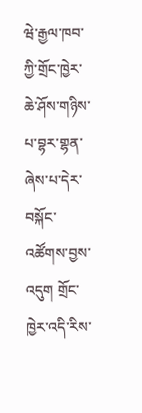ཝེ་རྒྱལ་ཁབ་ཀྱི་གྲོང་ཁྱེར་ཆེ་ཤོས་གཉིས་པ་བྷར་གྷན་ཞེས་པ་དེར་བསྐོང་འཚོགས་བྱས་འདུག གྲོང་ཁྱེར་འདི་རིས་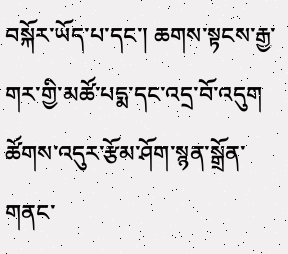བསྐོར་ཡོད་པ་དང་། ཆགས་སྟངས་རྒྱ་གར་གྱི་མཚོ་པདྨ་དང་འདྲ་བོ་འདུག ཚོགས་འདུར་རྩོམ་ཤོག་སྙན་སྒྲོན་གནང་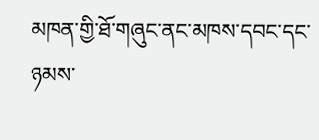མཁན་གྱི་ཐོ་གཞུང་ནང་མཁས་དབང་དང་ཉམས་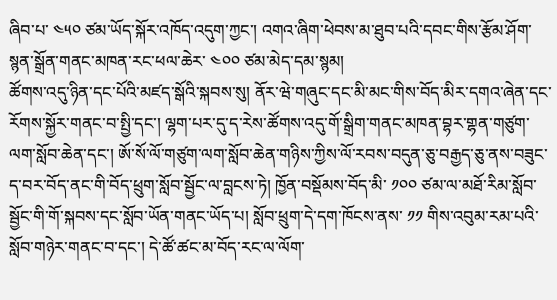ཞིབ་པ་ ༤༥༠ ཙམ་ཡོད་སྐོར་འཁོད་འདུག་ཀྱང་། འགའ་ཞིག་ཕེབས་མ་ཐུབ་པའི་དབང་གིས་རྩོམ་ཤོག་སྙན་སྒྲོན་གནང་མཁན་རང་ཕལ་ཆེར་ ༤༠༠ ཙམ་མེད་དམ་སྙམ།
ཚོགས་འདུ་ཉིན་དང་པོའི་མཛད་སྒོའི་སྐབས་སུ། ནོར་ཝེ་གཞུང་དང་མི་མང་གིས་བོད་མིར་དགའ་ཞེན་དང་རོགས་སྐྱོར་གནང་བ་སྤྱི་དང་། ལྷག་པར་དུ་ད་རེས་ཚོགས་འདུ་གོ་སྒྲིག་གནང་མཁན་བྷར་གྷན་གཙུག་ལག་སློབ་ཆེན་དང་། ཨོ་སོ་ལོ་གཙུག་ལག་སློབ་ཆེན་གཉིས་ཀྱིས་ལོ་རབས་བདུན་ཅུ་བརྒྱད་ཅུ་ནས་བཟུང་ད་བར་བོད་ནང་གི་བོད་ཕྲུག་སློབ་སྦྱོང་ལ་བླངས་ཏེ། ཁྱོན་བསྡོམས་བོད་མི་ ༡༠༠ ཙམ་ལ་མཐོ་རིམ་སློབ་སྦྱོང་གི་གོ་སྐབས་དང་སློབ་ཡོན་གནང་ཡོད་པ། སློབ་ཕྲུག་དེ་དག་ཁོངས་ནས་ ༡༡ གིས་འབུམ་རམ་པའི་སློབ་གཉེར་གནང་བ་དང་། དེ་ཚོ་ཚང་མ་བོད་རང་ལ་ལོག་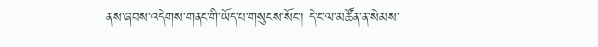ནས་ཞབས་འདེགས་གནང་གི་ཡོད་པ་གསུངས་སོང་། དེ་ང་ལ་མཚོན་ན་སེམས་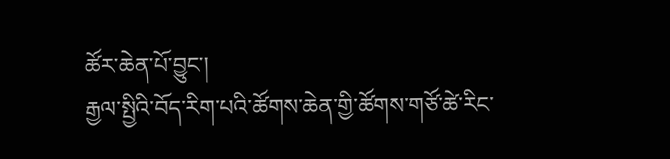ཚོར་ཆེན་པོ་བྱུང་།
རྒྱལ་སྤྱིའི་བོད་རིག་པའི་ཚོགས་ཆེན་གྱི་ཚོགས་གཙོ་ཚེ་རིང་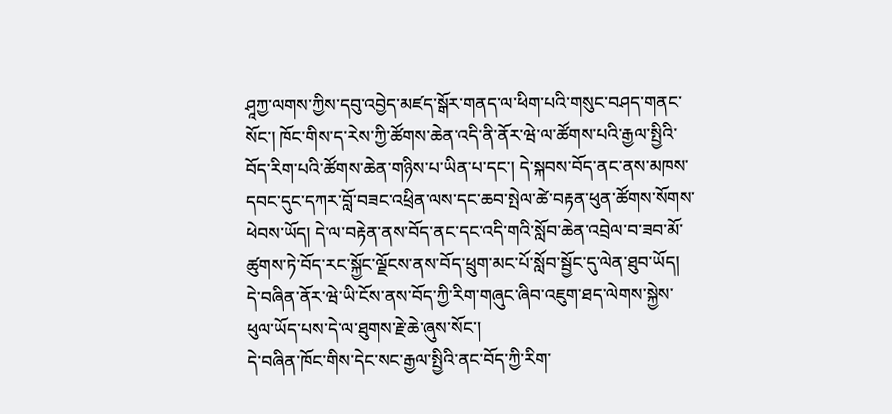ཤཱཀྱ་ལགས་ཀྱིས་དབུ་འབྱེད་མཛད་སྒོར་གནད་ལ་ཕིག་པའི་གསུང་བཤད་གནང་སོང་། ཁོང་གིས་ད་རེས་ཀྱི་ཚོགས་ཆེན་འདི་ནི་ནོར་ཝེ་ལ་ཚོགས་པའི་རྒྱལ་སྤྱིའི་བོད་རིག་པའི་ཚོགས་ཆེན་གཉིས་པ་ཡིན་པ་དང་། དེ་སྐབས་བོད་ནང་ནས་མཁས་དབང་དུང་དཀར་བློ་བཟང་འཕྲིན་ལས་དང་ཆབ་སྤེལ་ཚེ་བརྟན་ཕུན་ཚོགས་སོགས་ཕེབས་ཡོད། དེ་ལ་བརྟེན་ནས་བོད་ནང་དང་འདི་གའི་སློབ་ཆེན་འབྲེལ་བ་ཟབ་མོ་ཚུགས་ཏེ་བོད་རང་སྐྱོང་ལྗོངས་ནས་བོད་ཕྲུག་མང་པོ་སློབ་སྦྱོང་དུ་ལེན་ཐུབ་ཡོད། དེ་བཞིན་ནོར་ཝེ་ཡི་ངོས་ནས་བོད་ཀྱི་རིག་གཞུང་ཞིབ་འཇུག་ཐད་ལེགས་སྐྱེས་ཕུལ་ཡོད་པས་དེ་ལ་ཐུགས་རྗེ་ཆེ་ཞུས་སོང་།
དེ་བཞིན་ཁོང་གིས་དེང་སང་རྒྱལ་སྤྱིའི་ནང་བོད་ཀྱི་རིག་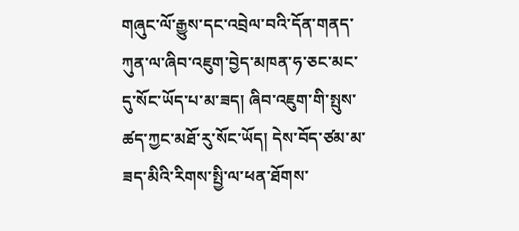གཞུང་ལོ་རྒྱུས་དང་འབྲེལ་བའི་དོན་གནད་ཀུན་ལ་ཞིབ་འཇུག་བྱེད་མཁན་ཧ་ཅང་མང་དུ་སོང་ཡོད་པ་མ་ཟད། ཞིབ་འཇུག་གི་སྤུས་ཚད་ཀྱང་མཐོ་རུ་སོང་ཡོད། དེས་བོད་ཙམ་མ་ཟད་མིའི་རིགས་སྤྱི་ལ་ཕན་ཐོགས་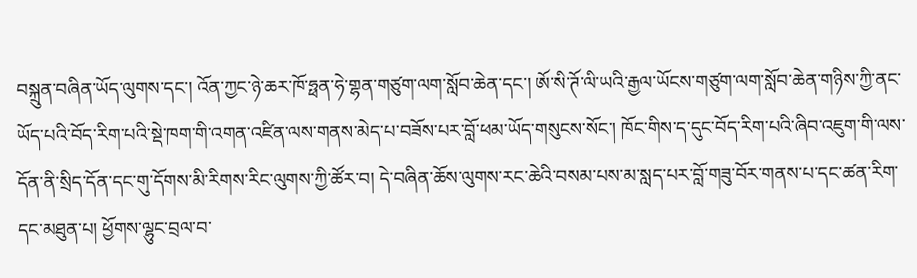བསྐྲུན་བཞིན་ཡོད་ལུགས་དང་། འོན་ཀྱང་ཉེ་ཆར་ཁོ་ཧྥན་ཧེ་གྷན་གཙུག་ལག་སློབ་ཆེན་དང་། ཨོ་སི་ཊོ་ལི་ཡའི་རྒྱལ་ཡོངས་གཙུག་ལག་སློབ་ཆེན་གཉིས་ཀྱི་ནང་ཡོད་པའི་བོད་རིག་པའི་སྡེ་ཁག་གི་འགན་འཛིན་ལས་གནས་མེད་པ་བཟོས་པར་བློ་ཕམ་ཡོད་གསུངས་སོང་། ཁོང་གིས་ད་དུང་བོད་རིག་པའི་ཞིབ་འཇུག་གི་ལས་དོན་ནི་སྲིད་དོན་དང་གུ་དོགས་མི་རིགས་རིང་ལུགས་ཀྱི་ཚོར་བ། དེ་བཞིན་ཆོས་ལུགས་རང་ཆེའི་བསམ་པས་མ་སླད་པར་བློ་གཟུ་བོར་གནས་པ་དང་ཚན་རིག་དང་མཐུན་པ། ཕྱོགས་ལྷུང་བྲལ་བ་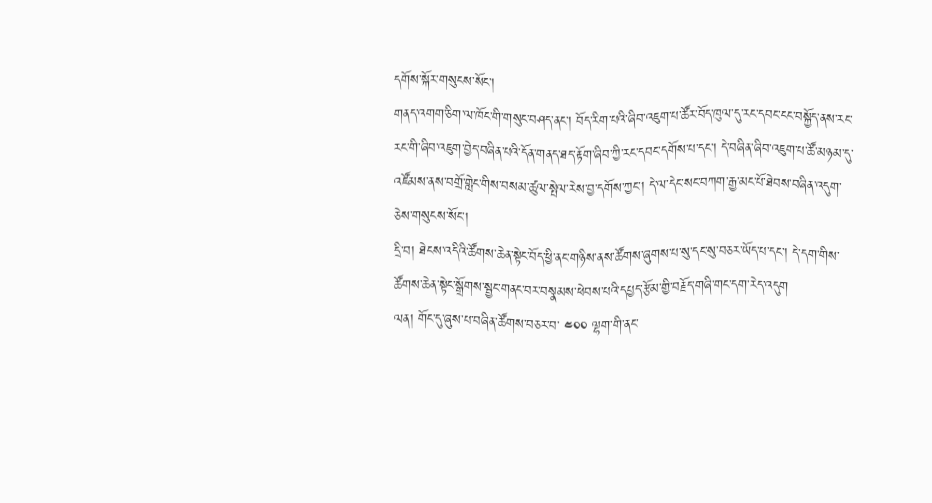དགོས་སྐོར་གསུངས་སོང་།
གནད་འགག་ཅིག་ལ་ཁོང་གི་གསུང་བཤད་ནང་། བོད་རིག་པའི་ཞིབ་འཇུག་པ་ཚོར་བོད་ཁུལ་དུ་རང་དབང་ངང་བསྐྱོད་ནས་རང་རང་གི་ཞིབ་འཇུག་བྱེད་བཞིན་པའི་དོན་གནད་ཐད་རྟོག་ཞིབ་ཀྱི་རང་དབང་དགོས་པ་དང་། དེ་བཞིན་ཞིབ་འཇུག་པ་ཚོ་མཉམ་དུ་འཛོམས་ནས་བགྲོ་གླེང་གིས་བསམ་ཚུལ་སྤེལ་རེས་བྱ་དགོས་ཀྱང་། དེ་ལ་དེང་སང་བཀག་རྒྱ་མང་པོ་ཐེབས་བཞིན་འདུག་ཅེས་གསུངས་སོང་།
དྲི་བ། ཐེངས་འདིའི་ཚོགས་ཆེན་སྟེང་བོད་ཕྱི་ནང་གཉིས་ནས་ཚོགས་ཞུགས་པ་སུ་དང་སུ་བཅར་ཡོད་པ་དང་། དེ་དག་གིས་ཚོགས་ཆེན་སྟེང་སྒྲོགས་སྦྱང་གནང་བར་བསྣམས་ཕེབས་པའི་དཔྱད་རྩོམ་གྱི་བརྗོད་གཞི་གང་དག་རེད་འདུག
ལན། གོང་དུ་ཞུས་པ་བཞིན་ཚོགས་བཅར་བ་ ༤༠༠ ལྷག་གི་ནང་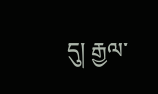དུ། རྒྱལ་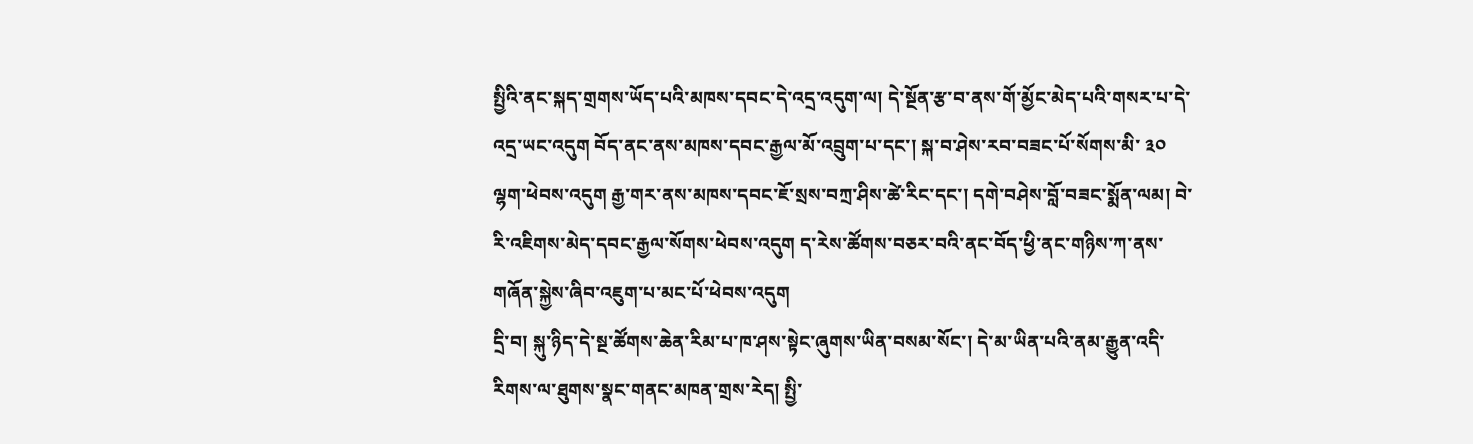སྤྱིའི་ནང་སྐད་གྲགས་ཡོད་པའི་མཁས་དབང་དེ་འདྲ་འདུག་ལ། དེ་སྔོན་རྩ་བ་ནས་གོ་མྱོང་མེད་པའི་གསར་པ་དེ་འདྲ་ཡང་འདུག བོད་ནང་ནས་མཁས་དབང་རྒྱལ་མོ་འབྲུག་པ་དང་། སྐ་བ་ཤེས་རབ་བཟང་པོ་སོགས་མི་ ༣༠ ལྷག་ཕེབས་འདུག རྒྱ་གར་ནས་མཁས་དབང་ཇོ་སྲས་བཀྲ་ཤིས་ཚེ་རིང་དང་། དགེ་བཤེས་བློ་བཟང་སྨོན་ལམ། བེ་རི་འཇིགས་མེད་དབང་རྒྱལ་སོགས་ཕེབས་འདུག ད་རེས་ཚོགས་བཅར་བའི་ནང་བོད་ཕྱི་ནང་གཉིས་ཀ་ནས་གཞོན་སྐྱེས་ཞིབ་འཇུག་པ་མང་པོ་ཕེབས་འདུག
དྲི་བ། སྐུ་ཉིད་དེ་སྔ་ཚོགས་ཆེན་རིམ་པ་ཁ་ཤས་སྟེང་ཞུགས་ཡིན་བསམ་སོང་། དེ་མ་ཡིན་པའི་ནམ་རྒྱུན་འདི་རིགས་ལ་ཐུགས་སྣང་གནང་མཁན་གྲས་རེད། སྤྱི་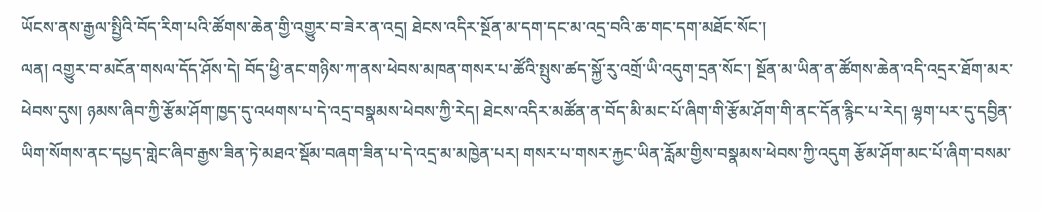ཡོངས་ནས་རྒྱལ་སྤྱིའི་བོད་རིག་པའི་ཚོགས་ཆེན་གྱི་འགྱུར་བ་ཟེར་ན་འདྲ། ཐེངས་འདིར་སྔོན་མ་དག་དང་མ་འདྲ་བའི་ཆ་གང་དག་མཐོང་སོང་།
ལན། འགྱུར་བ་མངོན་གསལ་དོད་ཤོས་དེ། བོད་ཕྱི་ནང་གཉིས་ཀ་ནས་ཕེབས་མཁན་གསར་པ་ཚོའི་སྤུས་ཚད་སྐྱོ་རུ་འགྲོ་ཡི་འདུག་དྲན་སོང་། སྔོན་མ་ཡིན་ན་ཚོགས་ཆེན་འདི་འདྲར་ཐོག་མར་ཕེབས་དུས། ཉམས་ཞིབ་ཀྱི་རྩོམ་ཤོག་ཁྱད་དུ་འཕགས་པ་དེ་འདྲ་བསྣམས་ཕེབས་ཀྱི་རེད། ཐེངས་འདིར་མཚོན་ན་བོད་མི་མང་པོ་ཞིག་གི་རྩོམ་ཤོག་གི་ནང་དོན་རྙིང་པ་རེད། ལྷག་པར་དུ་དབྱིན་ཡིག་སོགས་ནང་དཔྱད་གླེང་ཞིབ་རྒྱས་ཟིན་ཏེ་མཐའ་སྡོམ་བཞག་ཟིན་པ་དེ་འདྲ་མ་མཁྱེན་པར། གསར་པ་གསར་རྐྱང་ཡིན་རློམ་གྱིས་བསྣམས་ཕེབས་ཀྱི་འདུག རྩོམ་ཤོག་མང་པོ་ཞིག་བསམ་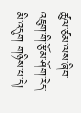ཚུལ་ཙམ་ལས་ཞིབ་འཇུག་གི་རྩོམ་ཤོག་རེད་མི་འདུག གཉིས་པ་དེ།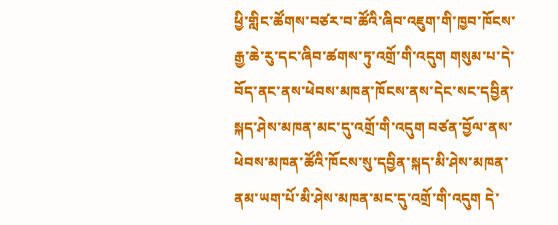ཕྱི་གླིང་ཚོགས་བཙར་བ་ཚོའི་ཞིབ་འཇུག་གི་ཁྱབ་ཁོངས་རྒྱ་ཆེ་རུ་དང་ཞིབ་ཚགས་ཏུ་འགྲོ་གི་འདུག གསུམ་པ་དེ་བོད་ནང་ནས་ཕེབས་མཁན་ཁོངས་ནས་དེང་སང་དབྱིན་སྐད་ཤེས་མཁན་མང་དུ་འགྲོ་གི་འདུག བཙན་བྱོལ་ནས་ཕེབས་མཁན་ཚོའི་ཁོངས་སུ་དབྱིན་སྐད་མི་ཤེས་མཁན་ནམ་ཡག་པོ་མི་ཤེས་མཁན་མང་དུ་འགྲོ་གི་འདུག དེ་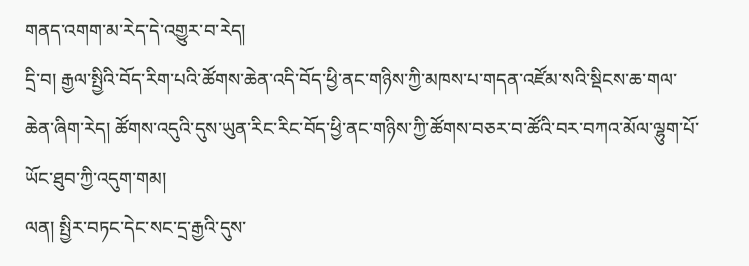གནད་འགག་མ་རེད་དེ་འགྱུར་བ་རེད།
དྲི་བ། རྒྱལ་སྤྱིའི་བོད་རིག་པའི་ཚོགས་ཆེན་འདི་བོད་ཕྱི་ནང་གཉིས་ཀྱི་མཁས་པ་གདན་འཛོམ་སའི་སྡིངས་ཆ་གལ་ཆེན་ཞིག་རེད། ཚོགས་འདུའི་དུས་ཡུན་རིང་རིང་བོད་ཕྱི་ནང་གཉིས་ཀྱི་ཚོགས་བཅར་བ་ཚོའི་བར་བཀའ་མོལ་ལྷུག་པོ་ཡོང་ཐུབ་ཀྱི་འདུག་གམ།
ལན། སྤྱིར་བཏང་དེང་སང་དྲ་རྒྱའི་དུས་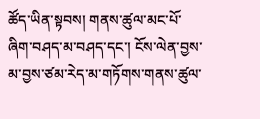ཚོད་ཡིན་སྟབས། གནས་ཚུལ་མང་པོ་ཞིག་བཤད་མ་བཤད་དང་། ངོས་ལེན་བྱས་མ་བྱས་ཙམ་རེད་མ་གཏོགས་གནས་ཚུལ་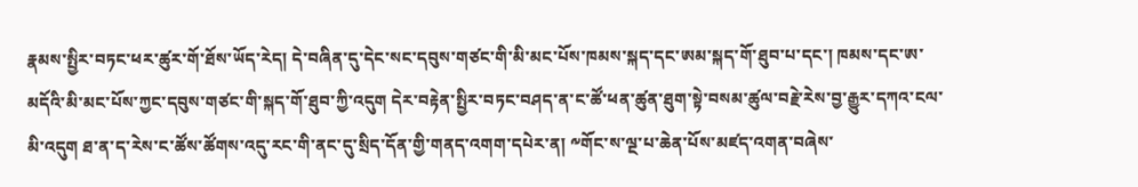རྣམས་སྤྱིར་བཏང་ཕར་ཚུར་གོ་ཐོས་ཡོད་རེད། དེ་བཞིན་དུ་དེང་སང་དབུས་གཙང་གི་མི་མང་པོས་ཁམས་སྐད་དང་ཨམ་སྐད་གོ་ཐུབ་པ་དང་། ཁམས་དང་ཨ་མདོའི་མི་མང་པོས་ཀྱང་དབུས་གཙང་གི་སྐད་གོ་ཐུབ་ཀྱི་འདུག དེར་བརྟེན་སྤྱིར་བཏང་བཤད་ན་ང་ཚོ་ཕན་ཚུན་ཐུག་སྟེ་བསམ་ཚུལ་བརྗེ་རེས་བྱ་རྒྱུར་དཀའ་ངལ་མི་འདུག ཐ་ན་ད་རེས་ང་ཚོས་ཚོགས་འདུ་རང་གི་ནང་དུ་སྲིད་དོན་གྱི་གནད་འགག་དཔེར་ན། ༸གོང་ས་ལྔ་པ་ཆེན་པོས་མཛད་འགན་བཞེས་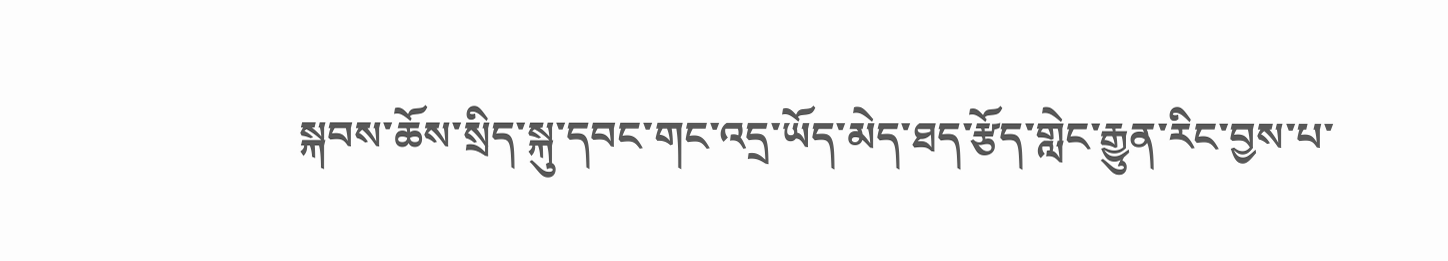སྐབས་ཆོས་སྲིད་སྐུ་དབང་གང་འདྲ་ཡོད་མེད་ཐད་རྩོད་གླེང་རྒྱུན་རིང་བྱས་པ་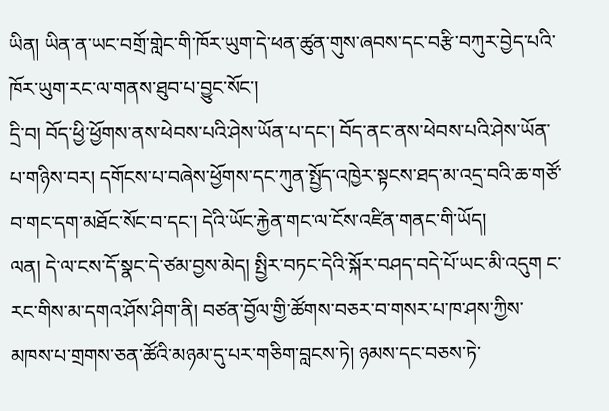ཡིན། ཡིན་ན་ཡང་བགྲོ་གླེང་གི་ཁོར་ཡུག་དེ་ཕན་ཚུན་གུས་ཞབས་དང་བརྩི་བཀུར་བྱེད་པའི་ཁོར་ཡུག་རང་ལ་གནས་ཐུབ་པ་བྱུང་སོང་།
དྲི་བ། བོད་ཕྱི་ཕྱོགས་ནས་ཕེབས་པའི་ཤེས་ཡོན་པ་དང་། བོད་ནང་ནས་ཕེབས་པའི་ཤེས་ཡོན་པ་གཉིས་བར། དགོངས་པ་བཞེས་ཕྱོགས་དང་ཀུན་སྤྱོད་འཁྱེར་སྟངས་ཐད་མ་འདྲ་བའི་ཆ་གཙོ་བ་གང་དག་མཐོང་སོང་བ་དང་། དེའི་ཡོང་རྐྱེན་གང་ལ་ངོས་འཛིན་གནང་གི་ཡོད།
ལན། དེ་ལ་ངས་དོ་སྣང་དེ་ཙམ་བྱས་མེད། སྤྱིར་བཏང་དེའི་སྐོར་བཤད་བདེ་པོ་ཡང་མི་འདུག ང་རང་གིས་མ་དགའ་ཤོས་ཤིག་ནི། བཙན་བྱོལ་གྱི་ཚོགས་བཅར་བ་གསར་པ་ཁ་ཤས་ཀྱིས་མཁས་པ་གྲགས་ཅན་ཚོའི་མཉམ་དུ་པར་གཅིག་བླངས་ཏེ། ཉམས་དང་བཅས་ཏེ་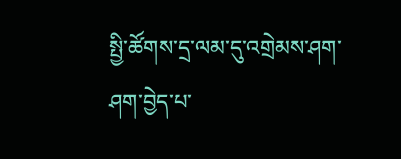སྤྱི་ཚོགས་དྲ་ལམ་དུ་འགྲེམས་ཤག་ཤག་བྱེད་པ་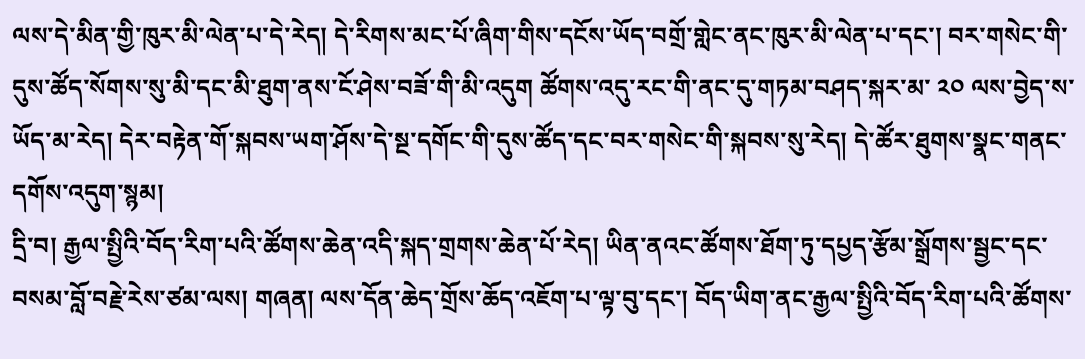ལས་དེ་མིན་གྱི་ཁུར་མི་ལེན་པ་དེ་རེད། དེ་རིགས་མང་པོ་ཞིག་གིས་དངོས་ཡོད་བགྲོ་གླེང་ནང་ཁུར་མི་ལེན་པ་དང་། བར་གསེང་གི་དུས་ཚོད་སོགས་སུ་མི་དང་མི་ཐུག་ནས་ངོ་ཤེས་བཟོ་གི་མི་འདུག ཚོགས་འདུ་རང་གི་ནང་དུ་གཏམ་བཤད་སྐར་མ་ ༢༠ ལས་བྱེད་ས་ཡོད་མ་རེད། དེར་བརྟེན་གོ་སྐབས་ཡག་ཤོས་དེ་སྔ་དགོང་གི་དུས་ཚོད་དང་བར་གསེང་གི་སྐབས་སུ་རེད། དེ་ཚོར་ཐུགས་སྣང་གནང་དགོས་འདུག་སྙམ།
དྲི་བ། རྒྱལ་སྤྱིའི་བོད་རིག་པའི་ཚོགས་ཆེན་འདི་སྐད་གྲགས་ཆེན་པོ་རེད། ཡིན་ནའང་ཚོགས་ཐོག་ཏུ་དཔྱད་རྩོམ་སྒྲོགས་སྦྱང་དང་བསམ་བློ་བརྗེ་རེས་ཙམ་ལས། གཞན། ལས་དོན་ཆེད་གྲོས་ཆོད་འཇོག་པ་ལྟ་བུ་དང་། བོད་ཡིག་ནང་རྒྱལ་སྤྱིའི་བོད་རིག་པའི་ཚོགས་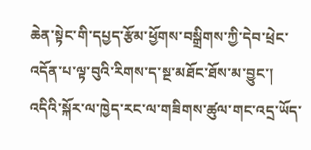ཆེན་སྟེང་གི་དཔྱད་རྩོམ་ཕྱོགས་བསྒྲིགས་ཀྱི་དེབ་ཕྲེང་འདོན་པ་ལྟ་བུའི་རིགས་ད་སྔ་མཐོང་ཐོས་མ་བྱུང་། འདིའི་སྐོར་ལ་ཁྱེད་རང་ལ་གཟིགས་ཚུལ་གང་འདྲ་ཡོད་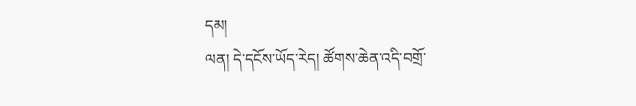དམ།
ལན། དེ་དངོས་ཡོད་རེད། ཚོགས་ཆེན་འདི་བགྲོ་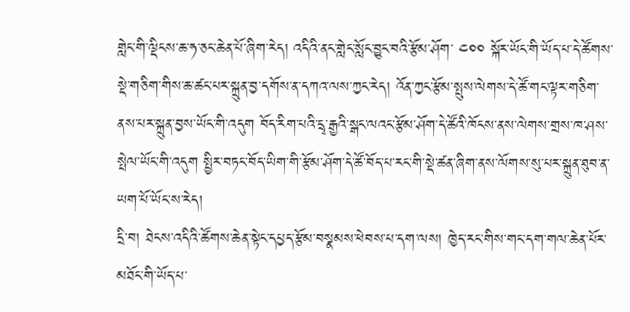གླེང་གི་ལྡིངས་ཆ་ཧ་ཅང་ཆེན་པོ་ཞིག་རེད། འདིའི་ནང་གླེང་སློང་བྱུང་བའི་རྩོམ་ཤོག་ ༤༠༠ སྐོར་ཡོང་གི་ཡོད་པ་དེ་ཚོགས་སྡེ་གཅིག་གིས་ཆ་ཚང་པར་སྐྲུན་བྱ་དགོས་ན་དཀའ་ལས་ཀྱང་རེད། འོན་ཀྱང་རྩོམ་སྤུས་ལེགས་དེ་ཚོ་གང་ལྟར་གཅིག་ནས་པར་སྐྲུན་བྱས་ཡོང་གི་འདུག བོད་རིག་པའི་དྲྭ་རྒྱའི་སྒང་ལའང་རྩོམ་ཤོག་དེ་ཚོའི་ཁོངས་ནས་ལེགས་གྲས་ཁ་ཤས་སྤེལ་ཡོང་གི་འདུག སྤྱིར་བཏང་བོད་ཡིག་གི་རྩོམ་ཤོག་དེ་ཚོ་བོད་པ་རང་གི་སྡེ་ཚན་ཞིག་ནས་ལོགས་སུ་པར་སྐྲུན་ཐུབ་ན་ཡག་པོ་ཡོང་ས་རེད།
དྲི་བ། ཐེངས་འདིའི་ཚོགས་ཆེན་སྟེང་དཔྱད་རྩོམ་བསྣམས་ཕེབས་པ་དག་ལས། ཁྱེད་རང་གིས་གང་དག་གལ་ཆེན་པོར་མཐོང་གི་ཡོད་པ་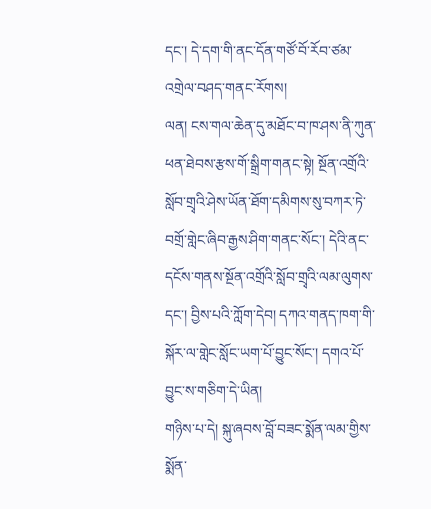དང་། དེ་དག་གི་ནང་དོན་གཙོ་བོ་རོབ་ཙམ་འགྲེལ་བཤད་གནང་རོགས།
ལན། ངས་གལ་ཆེན་དུ་མཐོང་བ་ཁ་ཤས་ནི་ཀུན་ཕན་ཐེབས་རྩས་གོ་སྒྲིག་གནང་སྟེ། སྔོན་འགྲོའི་སློབ་གྲྭའི་ཤེས་ཡོན་ཐོག་དམིགས་སུ་བཀར་ཏེ་བགྲོ་གླེང་ཞིབ་རྒྱས་ཤིག་གནང་སོང་། དེའི་ནང་དངོས་གནས་སྔོན་འགྲོའི་སློབ་གྲྭའི་ལམ་ལུགས་དང་། བྱིས་པའི་ཀློག་དེབ། དཀའ་གནད་ཁག་གི་སྐོར་ལ་གླེང་སློང་ཡག་པོ་བྱུང་སོང་། དགའ་པོ་བྱུང་ས་གཅིག་དེ་ཡིན།
གཉིས་པ་དེ། སྐུ་ཞབས་བློ་བཟང་སྨོན་ལམ་གྱིས་སྨོན་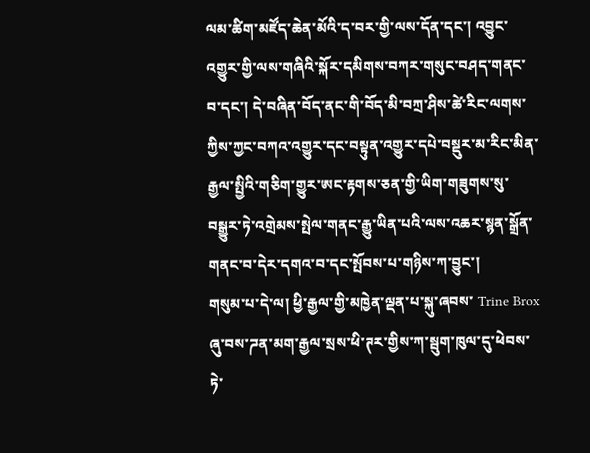ལམ་ཚིག་མཛོད་ཆེན་མོའི་ད་བར་གྱི་ལས་དོན་དང་། འབྱུང་འགྱུར་གྱི་ལས་གཞིའི་སྐོར་དམིགས་བཀར་གསུང་བཤད་གནང་བ་དང་། དེ་བཞིན་བོད་ནང་གི་བོད་མི་བཀྲ་ཤིས་ཚེ་རིང་ལགས་ཀྱིས་ཀྱང་བཀའ་འགྱུར་དང་བསྟུན་འགྱུར་དཔེ་བསྡུར་མ་རིང་མིན་རྒྱལ་སྤྱིའི་གཅིག་གྱུར་ཨང་རྟགས་ཅན་གྱི་ཡིག་གཟུགས་སུ་བསྒྱུར་ཏེ་འགྲེམས་སྤེལ་གནང་རྒྱུ་ཡིན་པའི་ལས་འཆར་སྙན་སྒྲོན་གནང་བ་དེར་དགའ་བ་དང་སྤོབས་པ་གཉིས་ཀ་བྱུང་།
གསུམ་པ་དེ་ལ། ཕྱི་རྒྱལ་གྱི་མཁྱེན་ལྡན་པ་སྐུ་ཞབས་ Trine Brox ཞུ་བས་ཌན་མག་རྒྱལ་སྲས་ཕི་ཊར་གྱིས་ཀ་སྦུག་ཁུལ་དུ་ཕེབས་ཏེ་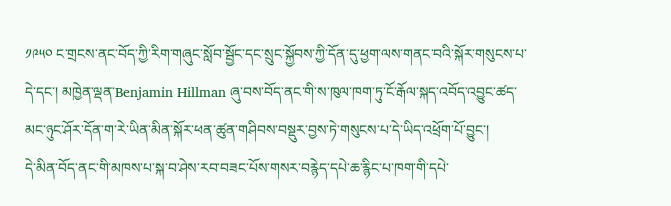༡༩༥༠ ང་གྲངས་ནང་བོད་ཀྱི་རིག་གཞུང་སློབ་སྦྱོང་དང་སྲུང་སྐྱོབས་ཀྱི་དོན་དུ་ཕྱག་ལས་གནང་བའི་སྐོར་གསུངས་པ་དེ་དང་། མཁྱེན་ལྡན་Benjamin Hillman ཞུ་བས་བོད་ནང་གི་ས་ཁུལ་ཁག་ཏུ་ངོ་རྒོལ་སྐད་འབོད་འབྱུང་ཚད་མང་ཉུང་ཤོར་དོན་ག་རེ་ཡིན་མིན་སྐོར་ཕན་ཚུན་གཤིབས་བསྡུར་བྱས་ཏེ་གསུངས་པ་དེ་ཡིད་འཕྲོག་པོ་བྱུང་།
དེ་མིན་བོད་ནང་གི་མཁས་པ་སྐ་བ་ཤེས་རབ་བཟང་པོས་གསར་བརྙེད་དཔེ་ཆ་རྙིང་པ་ཁག་གི་དཔེ་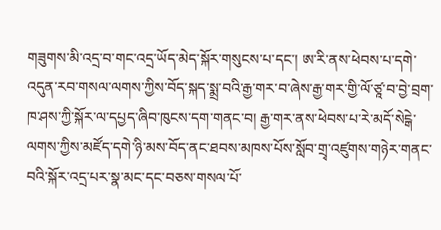གཟུགས་མི་འདྲ་བ་གང་འདྲ་ཡོད་མེད་སྐོར་གསུངས་པ་དང་། ཨ་རི་ནས་ཕེབས་པ་དགེ་འདུན་རབ་གསལ་ལགས་ཀྱིས་བོད་སྐད་སྨྲ་བའི་རྒྱ་གར་བ་ཞེས་རྒྱ་གར་གྱི་ལོ་ཙཱ་བ་བྱེ་བྲག་ཁ་ཤས་ཀྱི་སྐོར་ལ་དཔྱད་ཞིབ་ཁུངས་དག་གནང་བ། རྒྱ་གར་ནས་ཕེབས་པ་རེ་མདོ་སེངྒེ་ལགས་ཀྱིས་མཛོད་དགེ་ཉི་མས་བོད་ནང་ཐབས་མཁས་པོས་སློབ་གྲྭ་འཛུགས་གཉེར་གནང་བའི་སྐོར་འདྲ་པར་སྣ་མང་དང་བཅས་གསལ་པོ་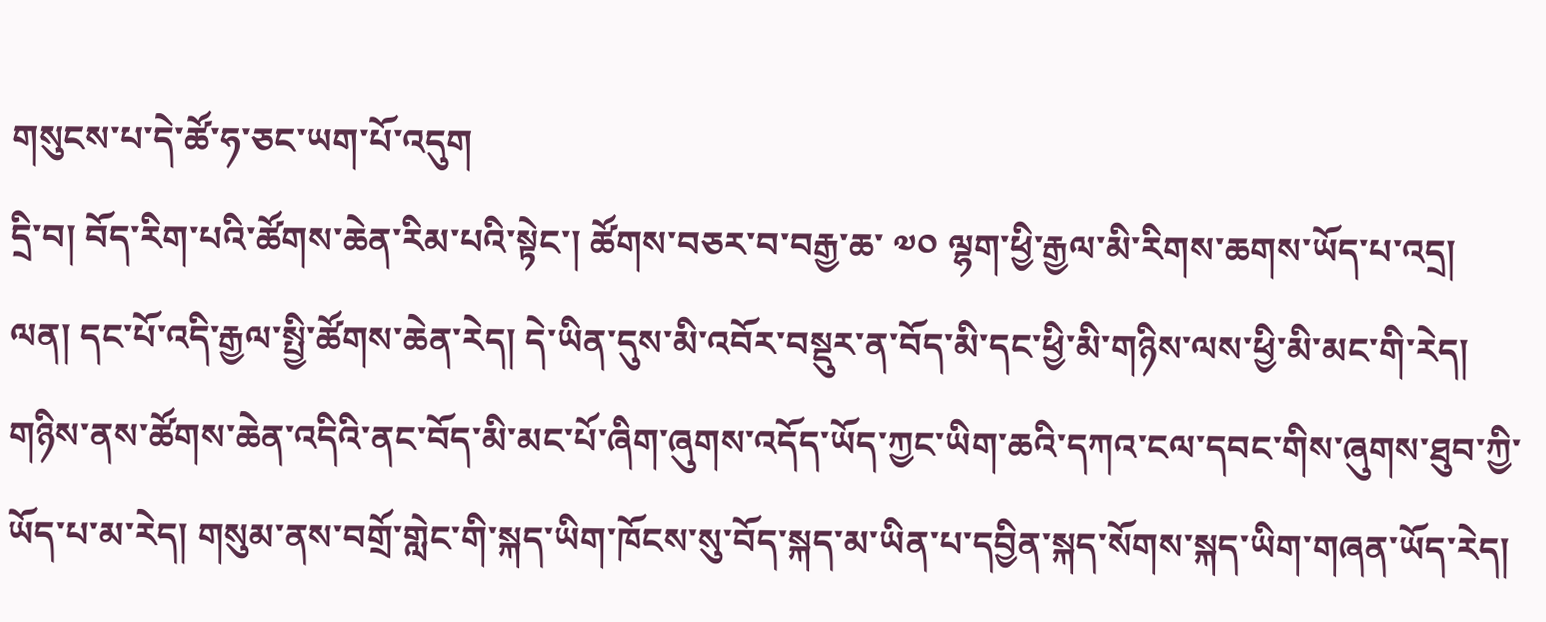གསུངས་པ་དེ་ཚོ་ཧ་ཅང་ཡག་པོ་འདུག
དྲི་བ། བོད་རིག་པའི་ཚོགས་ཆེན་རིམ་པའི་སྟེང་། ཚོགས་བཅར་བ་བརྒྱ་ཆ་ ༧༠ ལྷག་ཕྱི་རྒྱལ་མི་རིགས་ཆགས་ཡོད་པ་འདྲ།
ལན། དང་པོ་འདི་རྒྱལ་སྤྱི་ཚོགས་ཆེན་རེད། དེ་ཡིན་དུས་མི་འབོར་བསྡུར་ན་བོད་མི་དང་ཕྱི་མི་གཉིས་ལས་ཕྱི་མི་མང་གི་རེད། གཉིས་ནས་ཚོགས་ཆེན་འདིའི་ནང་བོད་མི་མང་པོ་ཞིག་ཞུགས་འདོད་ཡོད་ཀྱང་ཡིག་ཆའི་དཀའ་ངལ་དབང་གིས་ཞུགས་ཐུབ་ཀྱི་ཡོད་པ་མ་རེད། གསུམ་ནས་བགྲོ་གླེང་གི་སྐད་ཡིག་ཁོངས་སུ་བོད་སྐད་མ་ཡིན་པ་དབྱིན་སྐད་སོགས་སྐད་ཡིག་གཞན་ཡོད་རེད།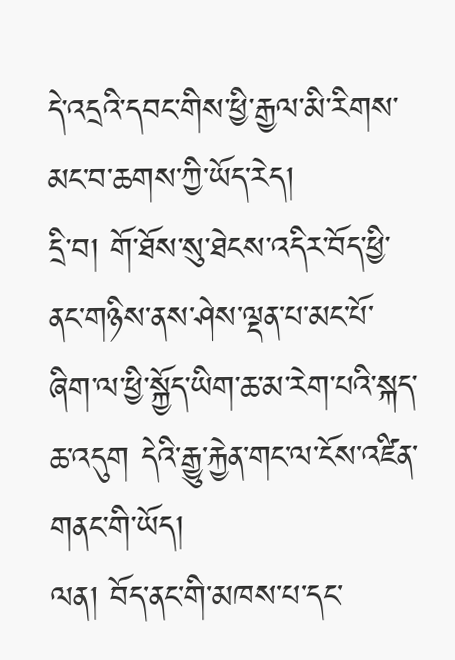དེ་འདྲའི་དབང་གིས་ཕྱི་རྒྱལ་མི་རིགས་མང་བ་ཆགས་ཀྱི་ཡོད་རེད།
དྲི་བ། གོ་ཐོས་སུ་ཐེངས་འདིར་བོད་ཕྱི་ནང་གཉིས་ནས་ཤེས་ལྡན་པ་མང་པོ་ཞིག་ལ་ཕྱི་སྐྱོད་ཡིག་ཆ་མ་རེག་པའི་སྐད་ཆ་འདུག དེའི་རྒྱུ་རྐྱེན་གང་ལ་ངོས་འཛིན་གནང་གི་ཡོད།
ལན། བོད་ནང་གི་མཁས་པ་དང་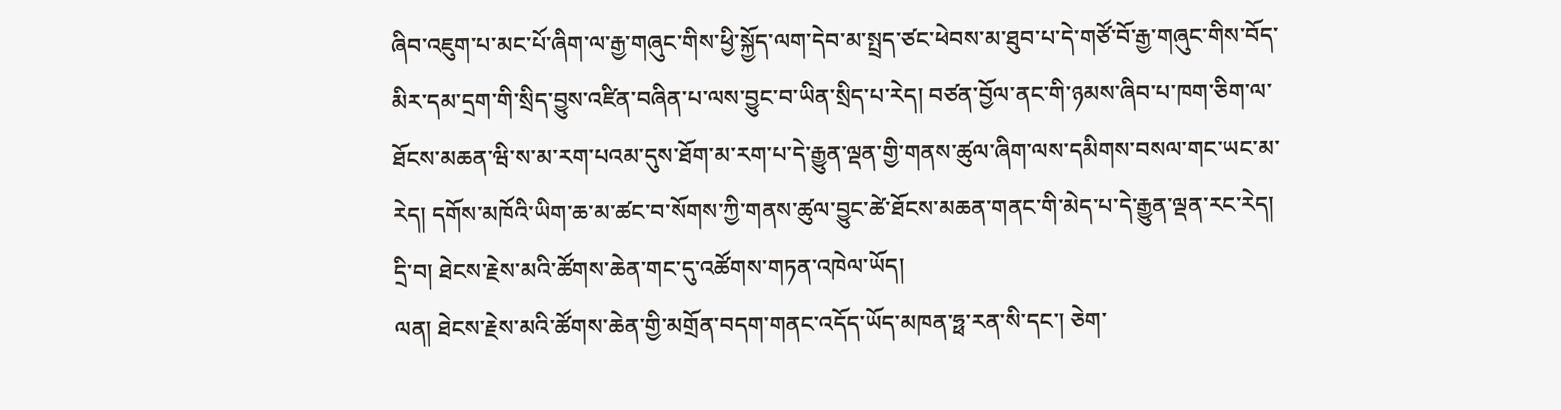ཞིབ་འཇུག་པ་མང་པོ་ཞིག་ལ་རྒྱ་གཞུང་གིས་ཕྱི་སྐྱོད་ལག་དེབ་མ་སྤྲད་ཙང་ཕེབས་མ་ཐུབ་པ་དེ་གཙོ་བོ་རྒྱ་གཞུང་གིས་བོད་མིར་དམ་དྲག་གི་སྲིད་བྱུས་འཛིན་བཞིན་པ་ལས་བྱུང་བ་ཡིན་སྲིད་པ་རེད། བཙན་བྱོལ་ནང་གི་ཉམས་ཞིབ་པ་ཁག་ཅིག་ལ་ཐོངས་མཆན་ཝི་ས་མ་རག་པའམ་དུས་ཐོག་མ་རག་པ་དེ་རྒྱུན་ལྡན་གྱི་གནས་ཚུལ་ཞིག་ལས་དམིགས་བསལ་གང་ཡང་མ་རེད། དགོས་མཁོའི་ཡིག་ཆ་མ་ཚང་བ་སོགས་ཀྱི་གནས་ཚུལ་བྱུང་ཚེ་ཐོངས་མཆན་གནང་གི་མེད་པ་དེ་རྒྱུན་ལྡན་རང་རེད།
དྲི་བ། ཐེངས་རྗེས་མའི་ཚོགས་ཆེན་གང་དུ་འཚོགས་གཏན་འཁེལ་ཡོད།
ལན། ཐེངས་རྗེས་མའི་ཚོགས་ཆེན་གྱི་མགྲོན་བདག་གནང་འདོད་ཡོད་མཁན་ཧྥ་རན་སི་དང་། ཅེག་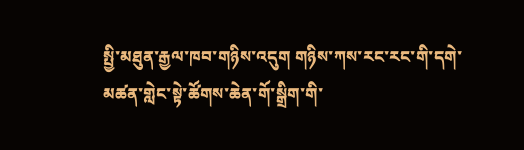སྤྱི་མཐུན་རྒྱལ་ཁབ་གཉིས་འདུག གཉིས་ཀས་རང་རང་གི་དགེ་མཚན་གླེང་སྟེ་ཚོགས་ཆེན་གོ་སྒྲིག་གི་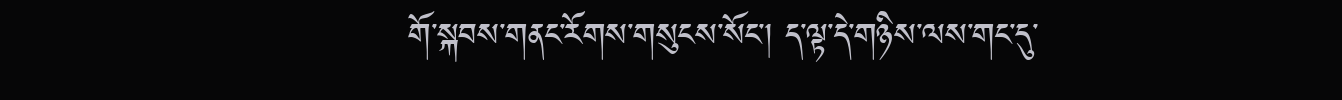གོ་སྐབས་གནང་རོགས་གསུངས་སོང་། ད་ལྟ་དེ་གཉིས་ལས་གང་དུ་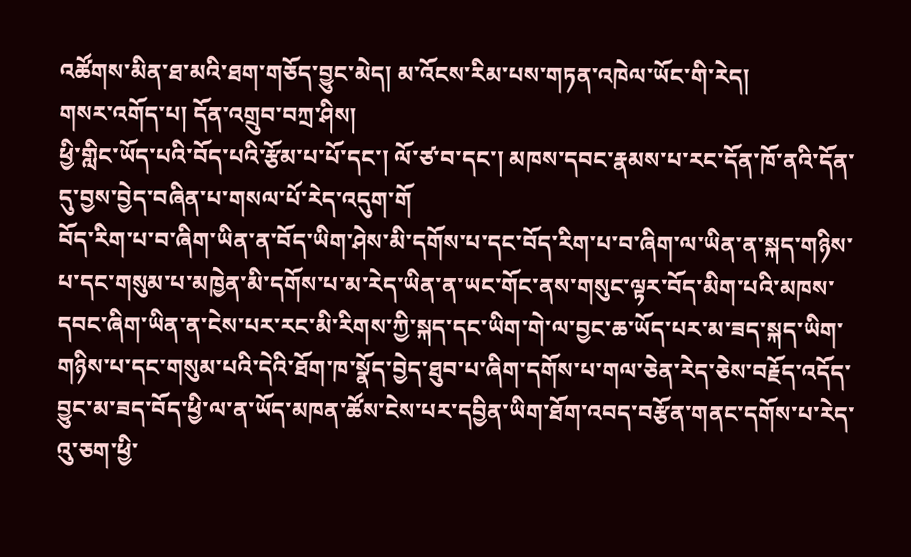འཚོགས་མིན་ཐ་མའི་ཐག་གཅོད་བྱུང་མེད། མ་འོངས་རིམ་པས་གཏན་འཁེལ་ཡོང་གི་རེད།
གསར་འགོད་པ། དོན་འགྲུབ་བཀྲ་ཤིས།
ཕྱི་གླིང་ཡོད་པའི་བོད་པའི་རྩོམ་པ་པོ་དང་། ལོ་ཙ་བ་དང་། མཁས་དབང་རྣམས་པ་རང་དོན་ཁོ་ནའི་དོན་དུ་བྱས་བྱེད་བཞིན་པ་གསལ་པོ་རེད་འདུག་གོ
བོད་རིག་པ་བ་ཞིག་ཡིན་ན་བོད་ཡིག་ཤེས་མི་དགོས་པ་དང་བོད་རིག་པ་བ་ཞིག་ལ་ཡིན་ན་སྐད་གཉིས་པ་དང་གསུམ་པ་མཁྱེན་མི་དགོས་པ་མ་རེད་ཡིན་ན་ཡང་གོང་ནས་གསུང་ལྟར་བོད་མིག་པའི་མཁས་དབང་ཞིག་ཡིན་ན་ངེས་པར་རང་མི་རིགས་ཀྱི་སྐད་དང་ཡིག་གེ་ལ་བྱང་ཆ་ཡོད་པར་མ་ཟད་སྐད་ཡིག་གཉིས་པ་དང་གསུམ་པའི་དེའི་ཐོག་ཁ་སྣོད་བྱེད་ཐུབ་པ་ཞིག་དགོས་པ་གལ་ཅེན་རེད་ཅེས་བརྗོད་འདོད་བྱུང་མ་ཟད་བོད་ཕྱི་ལ་ན་ཡོད་མཁན་ཚོས་ངེས་པར་དབྱིན་ཡིག་ཐོག་འབད་བརྩོན་གནང་དགོས་པ་རེད་འུ་ཅག་ཕྱི་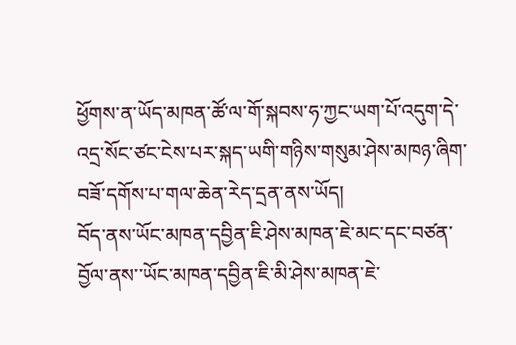ཕྱོགས་ན་ཡོད་མཁན་ཚོ་ལ་གོ་སྐབས་ཧ་ཀྱང་ཡག་པོ་འདུག་དེ་འདྲ་སོང་ཙང་ངེས་པར་སྐད་ཡགི་གཉིས་གསུམ་ཤེས་མཁཉ་ཞིག་བཟོ་དགོས་པ་གལ་ཆེན་རེད་དྲན་ནས་ཡོད།
བོད་ནས་ཡོང་མཁན་དབྱིན་ཇི་ཤེས་མཁན་ཇེ་མང་དང་བཙན་བྱོལ་ནས་་ཡོང་མཁན་དབྱིན་ཇི་མི་ཤེས་མཁན་ཇེ་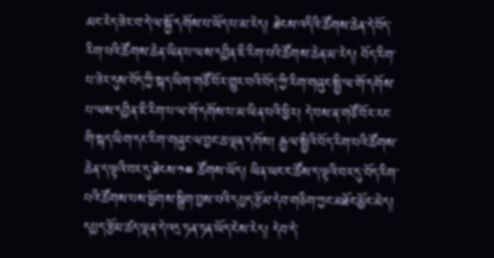མང་རེད་ཟེར་བ་དེ་ལ་སྐྱོ་དགོས་པ་ཡོད་པ་མ་རེད། ཐེངས་འདིའི་ཚོགས་ཆེན་དེ་བོད་རིག་པའི་ཚོགས་ཆེན་ཡིན་པ་ལས་དབྱིན་ཇི་རིག་པའི་ཚོགས་ཆེན་མ་རེད། བོད་རིག་པ་ཟེར་དུས་བོད་ཀྱི་སྐད་ཡིག་གཙོ་བོར་གྱུར་བའི་བོད་ཀྱི་རིག་གཞུང་སྤྱི་ལ་གོ་དགོས་པ་ལས་དབྱིན་ཇི་རིག་པ་ལ་གོ་དགོས་པ་མ་ཡིན་པའི་ཕྱིར། དེ་བས་ན་གཙོ་བོར་རང་གི་སྐད་ཡིག་དང་རིག་གཞུང་ལ་བྱང་ཆ་ལྡན་དགོས། རྒྱལ་སྤྱིའི་བོད་རིག་པའི་ཚོགས་ཆེན་ད་ལྟའི་བར་དུ་ཐེངས་༡༤ ཚོགས་ཡོད། ཡིན་ཡང་ང་ཚོས་ད་ལྟའི་བར་དུ་བོད་རིག་པའི་ཚོགས་པས་ཕྱོགས་སྒྲིག་བྱས་པའི་དཔྱད་རྩོམ་དེབ་གཅིག་ཀྱང་མཐོང་མྱོང་མེད། དཔྱད་རྩོམ་ཚད་ལྡན་དེ་འདྲ་ཏན་ཏན་ཡོད་ངེས་རེད། དེབ་དེ་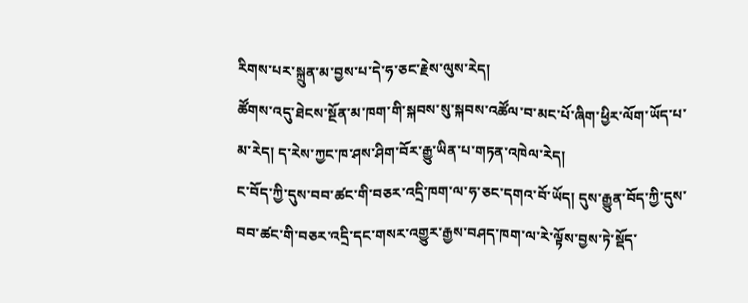རིགས་པར་སྐྲུན་མ་བྱས་པ་དེ་ཧ་ཅང་རྗེས་ལུས་རེད།
ཚོགས་འདུ་ཐེངས་སྔོན་མ་ཁག་གི་སྐབས་སུ་སྐབས་འཚོལ་བ་མང་པོ་ཞིག་ཕྱིར་ལོག་ཡོད་པ་མ་རེད། ད་རེས་ཀྱང་ཁ་ཤས་ཤིག་བོར་རྒྱུ་ཡིན་པ་གཏན་འཁེལ་རེད།
ང་བོད་ཀྱི་དུས་བབ་ཚང་གི་བཅར་འདྲི་ཁག་ལ་ཧ་ཅང་དགའ་བོ་ཡོད། དུས་རྒྱུན་བོད་ཀྱི་དུས་བབ་ཚང་གི་བཅར་འདྲི་དང་གསར་འགྱུར་རྒྱས་བཤད་ཁག་ལ་རེ་ལྟོས་བྱས་ཏེ་སྡོད་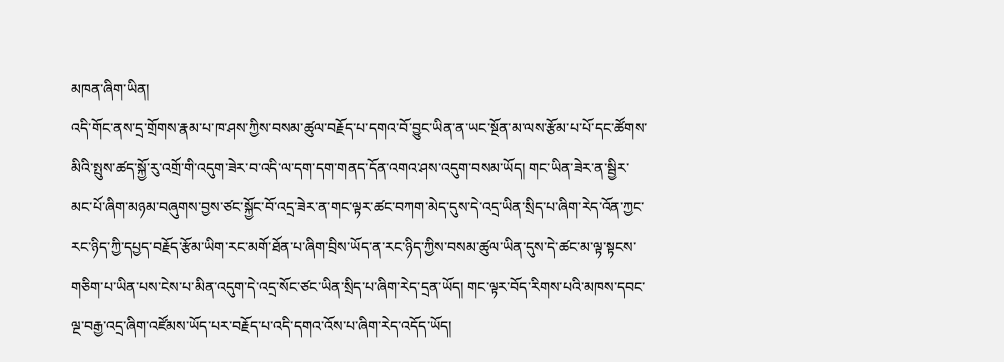མཁན་ཞིག་ཡིན།
འདི་གོང་ནས་དྲ་གྲོགས་རྣམ་པ་ཁ་ཤས་ཀྱིས་བསམ་ཚུལ་བརྗོད་པ་དགའ་བོ་བྱུང་ཡིན་ན་ཡང་སྔོན་མ་ལས་རྩོམ་པ་པོ་དང་ཚོགས་མིའི་སྤུས་ཚད་སྐྱོ་རུ་འགྲོ་གི་འདུག་ཟེར་བ་འདི་ལ་དག་དག་གནད་དོན་འགའ་ཤས་འདུག་བསམ་ཡོད། གང་ཡིན་ཟེར་ན་སྦྱིར་མང་པོ་ཞིག་མཉམ་བཞུགས་བྱས་ཙང་སྐྱོང་བོ་འདྲ་ཟེར་ན་གང་ལྟར་ཚང་བཀག་མེད་དུས་དེ་འདྲ་ཡིན་སྲིད་པ་ཞིག་རེད་འོན་ཀྱང་རང་ཉིད་ཀྱི་དཔྱད་བརྗོད་རྩོམ་ཡིག་རང་མགོ་ཐོན་པ་ཞིག་བྲིས་ཡོད་ན་རང་ཉིད་ཀྱིས་བསམ་ཚུལ་ཡིན་དུས་དེ་ཚང་མ་ལྟ་སྟངས་གཅིག་པ་ཡིན་པས་ངེས་པ་མིན་འདུག་དེ་འདྲ་སོང་ཙང་ཡིན་སྲིད་པ་ཞིག་རེད་དྲན་ཡོད། གང་ལྟར་བོད་རིགས་པའི་མཁས་དབང་ལྔ་བརྒྱ་འདྲ་ཞིག་འཛོམས་ཡོད་པར་བརྗོད་པ་འདི་དགའ་འོས་པ་ཞིག་རེད་འདོད་ཡོད།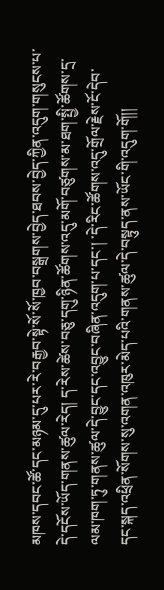མཁས་དབང་ཚོ་དང་མཉམ་དུ་པར་རེ་བརྒྱབ་སྟེ་སོ་སོ་ཁྱབ་བསྒྲགས་བྱེད་ཐབས་བྱེད་ཀྱིན་འདུག་གསུངས་པ་དེ་དངོས་ཡོད་གནས་ཚུལ་རེད། ད་རེས་ཚེས་བཅུ་དགུ་ཉིན་ཚོགས་འདུ་མགོ་བཙུགས་མ་ཐག་སྤྱི་ཚོགས་དྲ་ལམ་ཁག་ཏུ་གནས་ཚུལ་དེ་བྱུང་དང་འབྱུང་བཞིན་འདུག་པ་དང་། ་དེ་རིང་ཚོགས་འདུ་གྲོལ་རྗེས་ངོ་དེབ་དང་སྐད་འཕྲིན་སོགས་སུ་འགན་འཁུར་མེད་པའི་གནས་ཚུལ་དེ་བསྟུད་ནས་ཡོང་གི་འདུག་གོ།།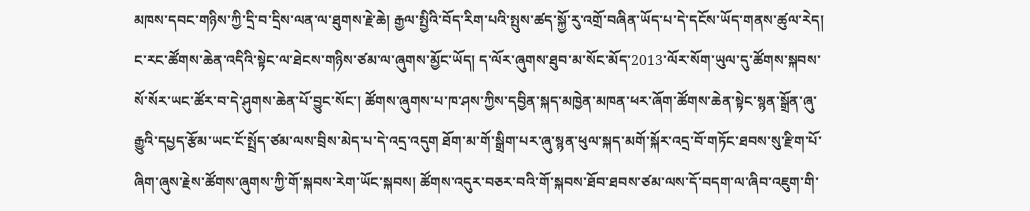མཁས་དབང་གཉིས་ཀྱི་དྲི་བ་དྲིས་ལན་ལ་ཐུགས་རྗེ་ཆེ། རྒྱལ་སྤྱིའི་བོད་རིག་པའི་སྤུས་ཚད་སྐྱོ་རུ་འགྲོ་བཞིན་ཡོད་པ་དེ་དངོས་ཡོད་གནས་ཚུལ་རེད། ང་རང་ཚོགས་ཆེན་འདིའི་སྟེང་ལ་ཐེངས་གཉིས་ཙམ་ལ་ཞུགས་མྱོང་ཡོད། ད་ལོར་ཞུགས་ཐུབ་མ་སོང་མོད་2013་ལོར་སོག་ཡུལ་དུ་ཚོགས་སྐབས་སོ་སོར་ཡང་ཚོར་བ་དེ་ཤུགས་ཆེན་པོ་བྱུང་སོང་། ཚོགས་ཞུགས་པ་ཁ་ཤས་ཀྱིས་དབྱིན་སྐད་མཁྱེན་མཁན་ཕར་ཞོག་ཚོགས་ཆེན་སྟེང་སྙན་སྒྲོན་ཞུ་རྒྱུའི་དཔྱད་རྩོམ་ཡང་ངོ་སྤྲོད་ཙམ་ལས་བྲིས་མེད་པ་དེ་འདྲ་འདུག ཐོག་མ་གོ་སྒྲིག་པར་ཞུ་སྙན་ཕུལ་སྐད་མགོ་སྐོར་འདྲ་བོ་གཏོང་ཐབས་སུ་རྫིག་པོ་ཞིག་ཞུས་རྗེས་ཚོགས་ཞུགས་ཀྱི་གོ་སྐབས་རེག་ཡོང་སྐབས། ཚོགས་འདུར་བཅར་བའི་གོ་སྐབས་ཐོབ་ཐབས་ཙམ་ལས་དོ་བདག་ལ་ཞིབ་འཇུག་གི་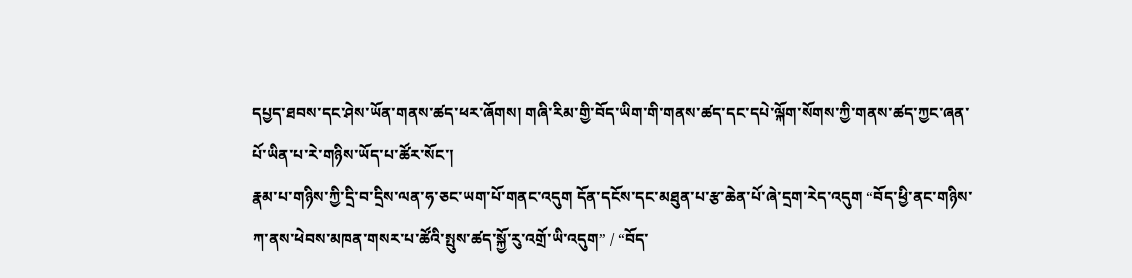དཔྱད་ཐབས་དང་ཤེས་ཡོན་གནས་ཚད་ཕར་ཞོགས། གཞི་རིམ་གྱི་བོད་ཡིག་གི་གནས་ཚད་དང་དཔེ་ལྐོག་སོགས་ཀྱི་གནས་ཚད་ཀྱང་ཞན་པོ་ཡིན་པ་རེ་གཉིས་ཡོད་པ་ཚོར་སོང་།
རྣམ་པ་གཉིས་ཀྱི་དྲི་བ་དྲིས་ལན་ཧ་ཅང་ཡག་པོ་གནང་འདུག དོན་དངོས་དང་མཐུན་པ་རྩ་ཆེན་པོ་ཞེ་དྲག་རེད་འདུག “བོད་ཕྱི་ནང་གཉིས་ཀ་ནས་ཕེབས་མཁན་གསར་པ་ཚོའི་སྤུས་ཚད་སྐྱོ་རུ་འགྲོ་ཡི་འདུག” / “བོད་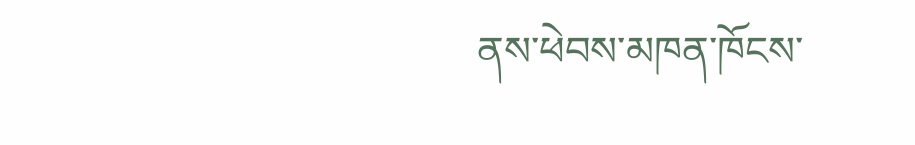ནས་ཕེབས་མཁན་ཁོངས་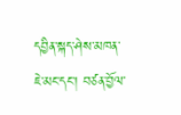དབྱིན་སྐད་ཤེས་མཁན་ཇེ་མང་དང་། བཙན་བྱོལ་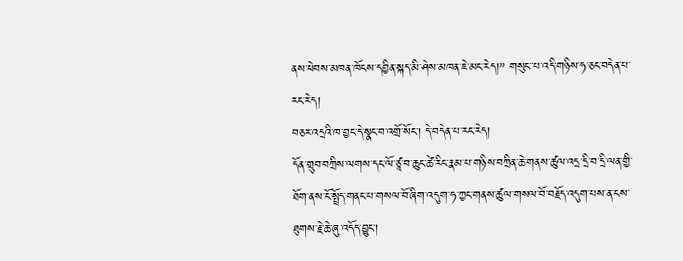ནས་ཕེབས་མཁན་ཁོངས་དབྱིན་སྐད་མི་ཤེས་མཁན་ཇེ་མང་རེད།” གསུང་་པ་འདི་གཉིས་ཧ་ཅང་བདེན་པ་རང་རེད།
བཅར་འདྲའི་ཁ་བྱང་དེ་སྣང་བ་འགྲོ་སོང་། དེ་བདེན་པ་རང་རེད།
དོན་གྲུབ་བཀྲིས་ལགས་དང་ལོ་ཙཱ་བ་ཆུང་ཚེ་རིང་རྣམ་པ་གཉིས་བཀྲིན་ཆེ་གནས་ཚུལ་འདྲ་དྲི་བ་དྲི་ལན་གྱི་ཐོག་ནས་ངོ་སྤྲོད་གནང་པ་གསལ་བོ་ཞིག་འདུག་ཧ་ཀྱང་གནས་ཚུལ་གསལ་བོ་བརྗོད་འདུག་པས་ན་ངས་ཐུགས་རྗེ་ཆེ་ཞུ་འདོད་བྱུང་།